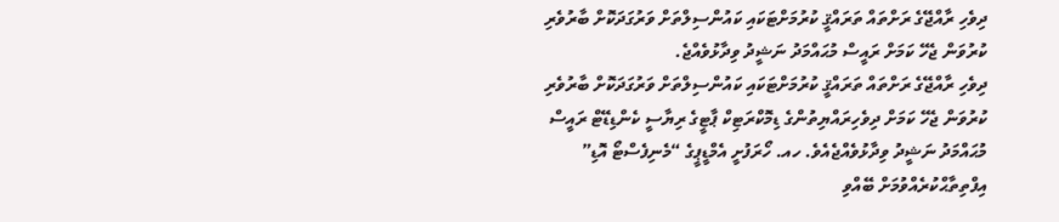ދިވެހި ރާއްޖޭގެ ރަށްތައް ތަރައްޤީ ކުރުމަށްޓަކައި ކައުންސިލްތަށް ވަރުގަދަކޮށް ބާރުވެރި ކުރުވަން ޖެހޭ ކަމަށް ރައީސް މުޙައްމަދު ނަޝީދު ވިދާޅުވެއްޖެ.
ދިވެހި ރާއްޖޭގެ ރަށްތައް ތަރައްޤީ ކުރުމަށްޓަކައި ކައުންސިލްތަށް ވަރުގަދަކޮށް ބާރުވެރި ކުރުވަން ޖެހޭ ކަމަށް ދިވެހިރައްޔިތުންގެ ޑިމޮކްރަޓިކް ޕާޓީގެ ރިޔާސީ ކެންޑިޑޭޓް ރައީސް މުޙައްމަދު ނަޝީދު ވިދާޅުވެއްޖެއެވެ. ހއ. ހޯރަފުށީ އެމްޑީޕީގެ “މެނިފެސްޓޯ އޮޑި” އިފްތިތާޙްކުރެއްވުމަށް ބޭއްވި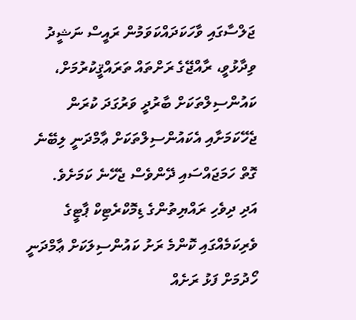ޖަލްސާގައި ވާހަކަދައްކަވަމުން ރައީސް ނަޝީދު ވިދާޅުވީ، ރާއްޖޭގެ ރަށްތައް ތަރައްޤީކުރުމަށް، ކައުންސިލްތަކަށް ބާރުދީ ވަރުގަދަ ކުރަން ޖެހޭކަމަށާއި އެކައުންސިލްތަކަށް ޢާމްދަނީ ލިބޭނެ ގޮތް ހަމަޖައްސައި ދޭންވެސް ޖެހޭނެ ކަމަށެވެ.
އަދި ދިވެހި ރައްޔިތުންގެ ޑިމޮކްރެޓިކް ޕާޓީގެ ވެރިކަމެއްގައި ކޮންމެ ރަށު ކައުންސިލަކަށް ޢާމްދަނީ ހޯދުމަށް ފަޅު ރަށެއް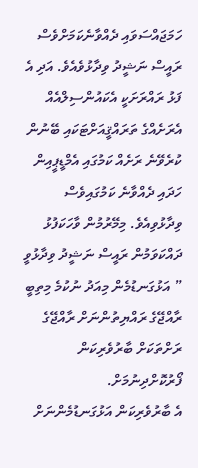ހަމަޖައްސަވައި ދެއްވާނެކަމަށްވެސް ރައީސް ނަޝީދު ވިދާޅުވެއެވެ. އަދި އެ ފަޅު ރައްރަށަކީ އެކައުންސިލްއެއް އެރަށެއްގެ ތަރައްޤީއަށްޓަކައި ބޭނުން ކުރެވޭނެ ރަށެއް ކަމުގައި އެމްޑީޕީއިން ހަދައި ދެއްވާނެ ކަމުގައިވެސް ވިދާޅުވިއެވެ. މިމޭރުމުން ވާހަކަފުޅު ދައްކަވަމުން ރައީސް ނަޝީދު ވިދާޅުވީ ” އަޅުގަނޑުމެން މިއަދު ނުކުމެ މިތިބީ ރާއްޖޭގެ ރައްޔިތުންނަށް ރާއްޖޭގެ ރަށްތަކަށް ބާރުވެރިކަން ފޯރުކޮށްދިނުމަށް.
އެ ބާރުވެރިކަން އަޅުގަނޑުމެންނަށް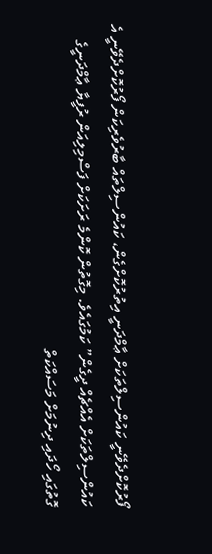ފޯރުކޮށްދެވޭނީ ކައުންސިލްތަކަށް ޢާމްދަނީ އިތުރުކޮށްގެން، ކައުންސިލްތައް ބާރުވެރިކަން ފޯރުކޮށްދެވޭނީ އެ ކައުންސިލްތަކަށް އެއްޗެއް ދީގެން” ކަމުގައެވެ. މިގޮތުން ކޮންމެ ރަށަކަށް ފަސްމިލިއަން ރުފީޔާ ޢާމްދަނީގެ ގޮތުގައި ހޯދައި ދިނުމަށް މަސައްކަތް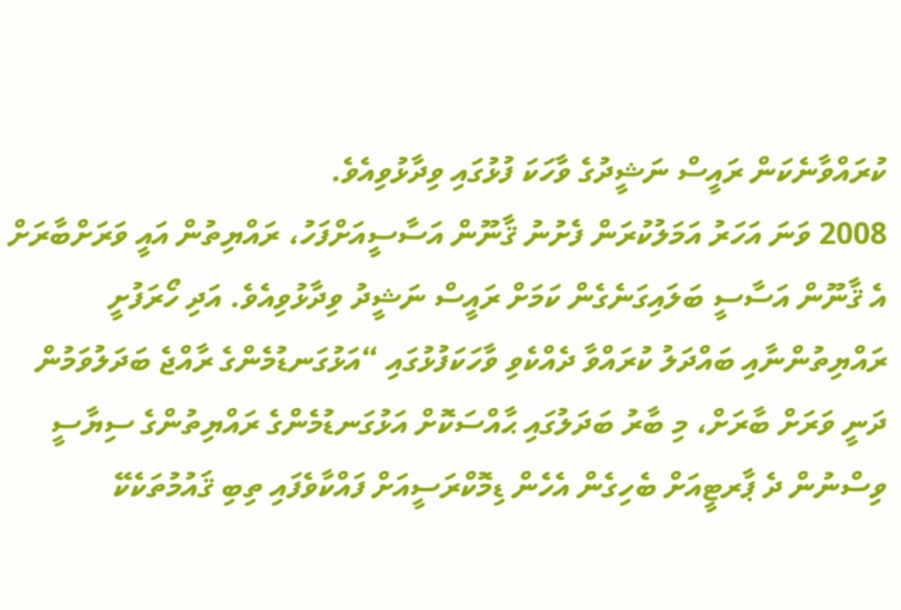ކުރައްވާނެކަން ރައީސް ނަޝީދުގެ ވާހަކަ ފުޅުގައި ވިދާޅުވިއެވެ.
2008 ވަނަ އަހަރު އަމަލުކުރަން ފެށުނު ޤާނޫން އަސާސީއަށްފަހު، ރައްޔިތުން އައީ ވަރަށްބާރަށް އެ ޤާނޫން އަސާސީ ބަލައިގަނެގެން ކަމަށް ރައީސް ނަޝީދު ވިދާޅުވިއެވެ. އަދި ހޯރަފުށީ ރައްޔިތުންނާއި ބައްދަލު ކުރައްވާ ދެއްކެވި ވާހަކަފުޅުގައި “އަޅުގަނޑުމެންގެ ރާއްޖެ ބަދަލުވަމުން ދަނީ ވަރަށް ބާރަށް، މި ބާރު ބަދަލުގައި ޙާއްސަކޮށް އަޅުގަނޑުމެންގެ ރައްޔިތުންގެ ސިޔާސީ ވިސްނުން ދެ ޕާރޓީއަށް ބެހިގެން އެހެން ޑިމޮކްރަސީއަށް ފައްކާވެފައި ތިބި ޤައުމުތަކެކޭ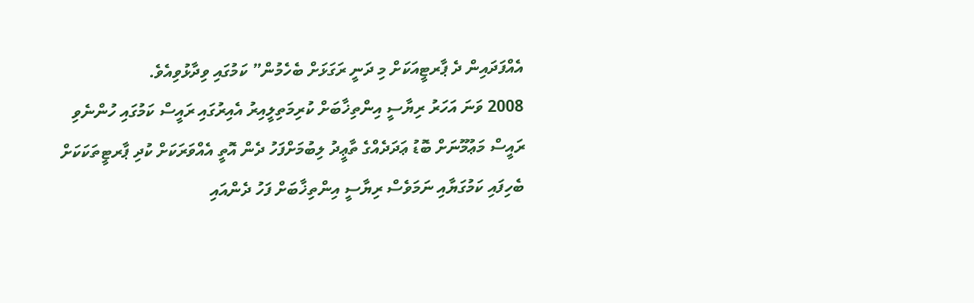އެއްފަދައިން ދެ ޕާރޓީއަކަށް މި ދަނީ ރަގަޅަށް ބެހެމުން” ކަމުގައި ވިދާޅުވިއެވެ.
2008 ވަނަ އަހަރު ރިޔާސީ އިންތިޚާބަށް ކުރިމަތިލީއިރު އެއިރުގައި ރައީސް ކަމުގައި ހުންނެވި ރައީސް މަޢުމޫނަށް ބޮޑު ޢަދަދެއްގެ ތާޢީދު ލިބުމަށްފަހު ދެން އޮތީ އެއްވަރަކަށް ކުދި ޕާރޓީތަކަކަށް ބެހިފައި ކަމުގަޔާއި ނަމަވެސް ރިޔާސީ އިންތިޚާބަށް ފަހު ދެންއައި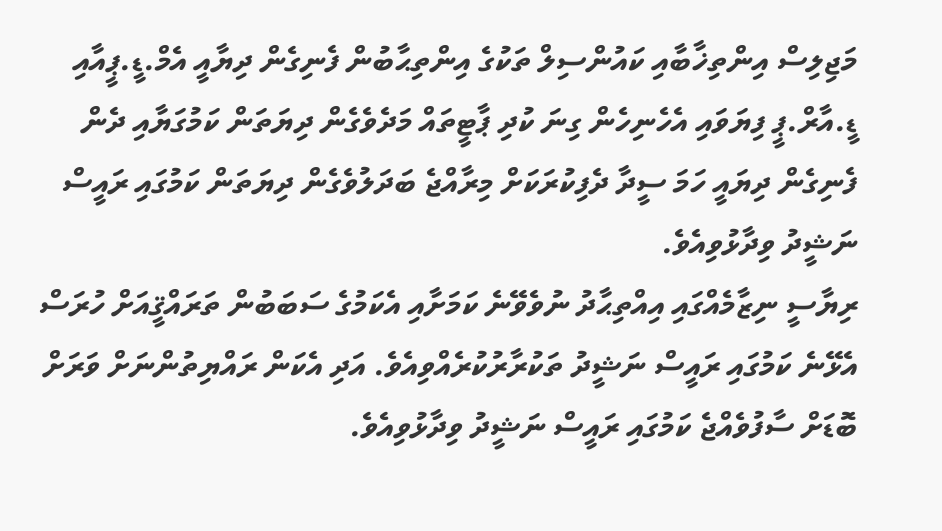މަޖިލިސް އިންތިޚާބާއި ކައުންސިލް ތަކުގެ އިންތިޙާބުން ފެނިގެން ދިޔާއީ އެމް.ޑީ.ޕީއާއި ޑީ.އާރް.ޕީ ފިޔަވައި އެހެނިހެން ގިނަ ކުދި ޕާޓީތައް މަދެވެގެން ދިޔަތަން ކަމުގަޔާއި ދެން ފެނިގެން ދިޔައީ ހަމަ ސީދާ ދެފިކުރަކަށް މިރާއްޖެ ބަދަލުވެގެން ދިޔަތަން ކަމުގައި ރައީސް ނަޝީދު ވިދާޅުވިއެވެ.
ރިޔާސީ ނިޒާމެއްގައި އިއްތިޙާދު ނުވެވޭނެ ކަމަށާއި އެކަމުގެ ސަބަބުން ތަރައްޤީއަށް ހުރަސް އެޅޭނެ ކަމުގައި ރައީސް ނަޝީދު ތަކުރާރުކުރެއްވިއެވެ. އަދި އެކަން ރައްޔިތުންނަށް ވަރަށް ބޮޑަށް ސާފުވެއްޖެ ކަމުގައި ރައީސް ނަޝީދު ވިދާޅުވިއެވެ.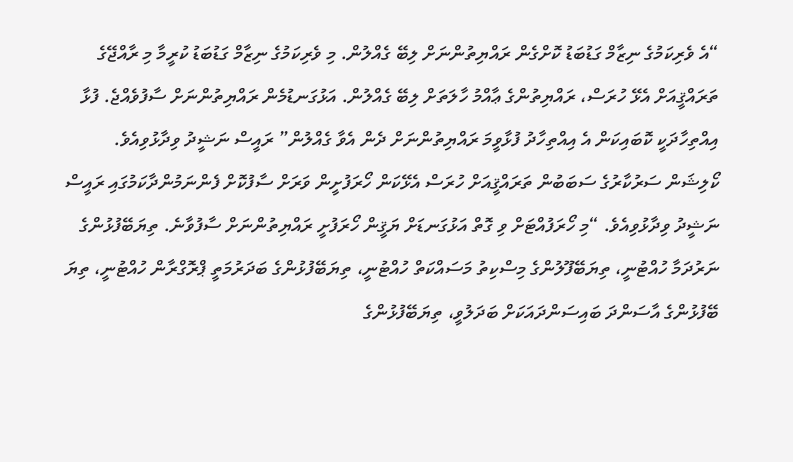“އެ ވެރިކަމުގެ ނިޒާމް ގަޑުބަޑު ކޮށްގެން ރައްޔިތުންނަށް ލިބޭ ގެއްލުން. މި ވެރިކަމުގެ ނިޒާމް ގަޑުބަޑު ކުރީމާ މި ރާއްޖޭގެ ތަރައްޤީއަށް އެޅޭ ހުރަސް، ރައްޔިތުންގެ ޢާއްމު ހާލަތަށް ލިބޭ ގެއްލުން. އަޅުގަނޑުމެން ރައްޔިތުންނަށް ސާފުވެއްޖެ. ފުޅާ އިއްތިހާދަކީ ކޮބައިކަން އެ އިއްތިހާދު ފުޅާވީމަ ރައްޔިތުންނަށް ދެން އެވާ ގެއްލުން” ރައީސް ނަޝީދު ވިދާޅުވިއެވެ.
ކޯލިޝަން ސަރުކާރުގެ ސަބަބުން ތަރައްޤީއަށް ހުރަސް އެޅޭކަން ހޯރަފުށީން ވަރަށް ސާފުކޮށް ފެންނަމުންދާކަމުގައި ރައީސް ނަޝީދު ވިދާޅުވިއެވެ. “މި ހޯރަފުއްޓަށް ވި ގޮތް އަޅުގަނޑަށް ޔަޤީން ހޯރަފުށީ ރައްޔިތުންނަށް ސާފުވާނެ. ތިޔަބޭފުޅުންގެ ނަރުދަމާ ހުއްޓުނީ، ތިޔަބޭފޫލުންގެ މިސްކިތު މަސައްކަތް ހުއްޓުނީ، ތިޔަބޭފުޅުންގެ ބަދަރުމަތީ ޕްރޮގްރާން ހުއްޓުނީ، ތިޔަ ބޭފުޅުންގެ އާސަންދަ ބައިސަންދައަކަށް ބަދަލުވީ، ތިޔަބޭފުޅުންގެ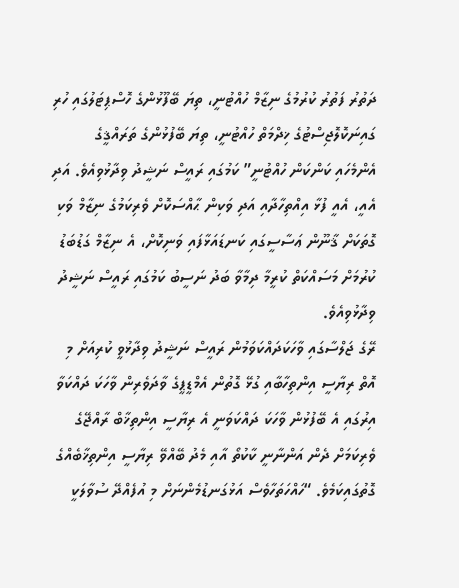ދަތުރު ފަތުރު ކުރުމުގެ ނިޒާމް ހުއްޓުނީ، ތިޔަ ބޭފޫޅުންގެ ހޮސްޕިޓަލުގައި ހުރި ގައިނަކޮލޮޖިސްޓުގެ ޚިދްމަތް ހުއްޓުނީ، ތިޔަ ބޭފުޅުންގެ ތަރައްޤީގެ އެންމެހައި ކަންކަން ހުއްޓުނީ” ކަމުގައި ރައީސް ނަޝީދު ވިދާޅުވިއެވެ. އަދި އެއީ، އެއީ ފުޅާ އިއްތިހާދާއި އަދި ވަކިން ޙާއްސަކޮށް ވެރިކަމުގެ ނިޒާމް ވަކި ގޮތަކަށް ޤާނޫން ޢަސާސީގައި ކަނޑައަޅާފައި ވަނިކޮށް، އެ ނިޒާމް ގަޑުބަޑު ކުރުމަށް މަސައްކަތް ކުރީމާ ދިމާވާ ބަދު ނަސީބު ކަމުގައި ރައީސް ނަޝީދު ވިދާޅުވިއެވެ.
ރޭގެ ޖަލްސާގައި ވާހަކަދައްކަވަމުން ރައީސް ނަޝީދު ވިދާޅުވީ ކުރިއަށް މި އޮތް ރިޔާސީ އިންތިހާބާއި ގުޅޭ ގޮތުން އެމްޑީޕީގެ ވާދަވެރިން ވާހަކަ ދައްކަވާ އިރުގައި އެ ބޭފުޅުން ވާހަކަ ދައްކަވަނީ އެ ރިޔާސީ އިންތިޚާބް ރާއްޖޭގެ ވެރިކަމަށް ދެން އަންނާނީ ކާކުތޯ އާއި މެދު ބޭއްވޭ ރިޔާސީ އިންތިޚާބެއްގެ ގޮތުގައިކަމެވެ. “ހައްހަތަހާވެސް އަޅުގަނޑުމެންނަށް މި އުފެއްދޭ ސުވާލަކީ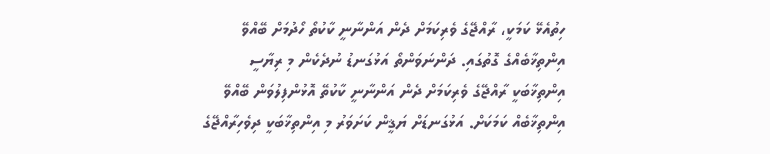ހިތުއެޅޭ ކަމަކީ، ރާއްޖޭގެ ވެރިކަމަށް ދެން އަންނާނީ ކާކުތޯ ހޯދުމަށް ބޭއްވޭ އިންތިޚާބެއްގެ ގޮތުގައި. ދަންނަވަންތޯ އަޅުގަނޑު ނުދެކެން މި ރިޔާސީ އިންތިޚާބަކީ ރާއްޖޭގެ ވެރިކަމަށް ދެން އަންނާނީ ކާކުތޭ އޮޅުންފިލުވަން ބޭއްވޭ އިންތިޚާބެއް ކަމަކަށް. އަޅުގަނޑަށް ޔަޤީން ކަށަވަރު މި އިންތިޚާބަކީ ދިވެހިރާއްޖޭގެ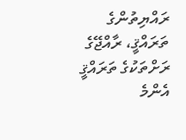ރައްޔިތުންގެ ތަރައްޤީ، ރާއްޖޭގެ ރަށްތަކުގެ ތަރައްޤީ އެންމެ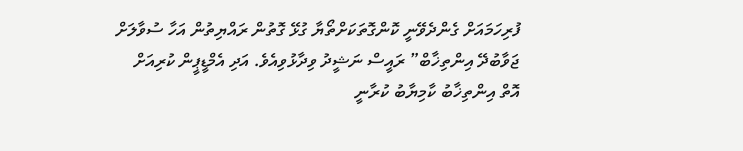ފުރިހަމައަށް ގެންދެވޭނީ ކޮންގޮތަކަށްތޯޔާ ގުޅޭ ގޮތުން ރައްޔިތުން އަހާ ސުވާލަށް ޖަވާބުދޭ އިންތިޚާބް” ރައީސް ނަޝީދު ވިދާޅުވިއެވެ. އަދި އެމްޑީޕީން ކުރިއަށް އޮތް އިންތިޚާބު ކާމިޔާބު ކުރާނީ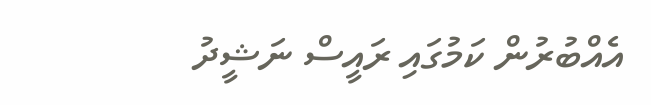އެއްބުރުން ކަމުގައި ރައީސް ނަޝީދު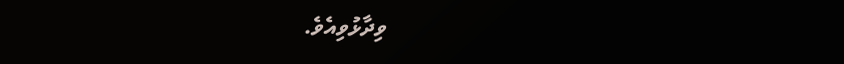ވިދާޅުވިއެވެ.